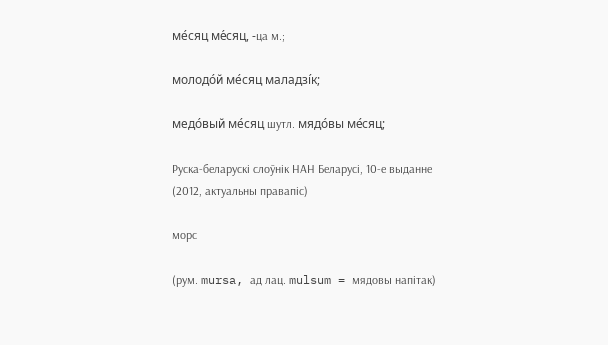ме́сяц ме́сяц, -ца м.;

молодо́й ме́сяц маладзі́к;

медо́вый ме́сяц шутл. мядо́вы ме́сяц;

Руска-беларускі слоўнік НАН Беларусі, 10-е выданне (2012, актуальны правапіс)

морс

(рум. mursa, ад лац. mulsum = мядовы напітак)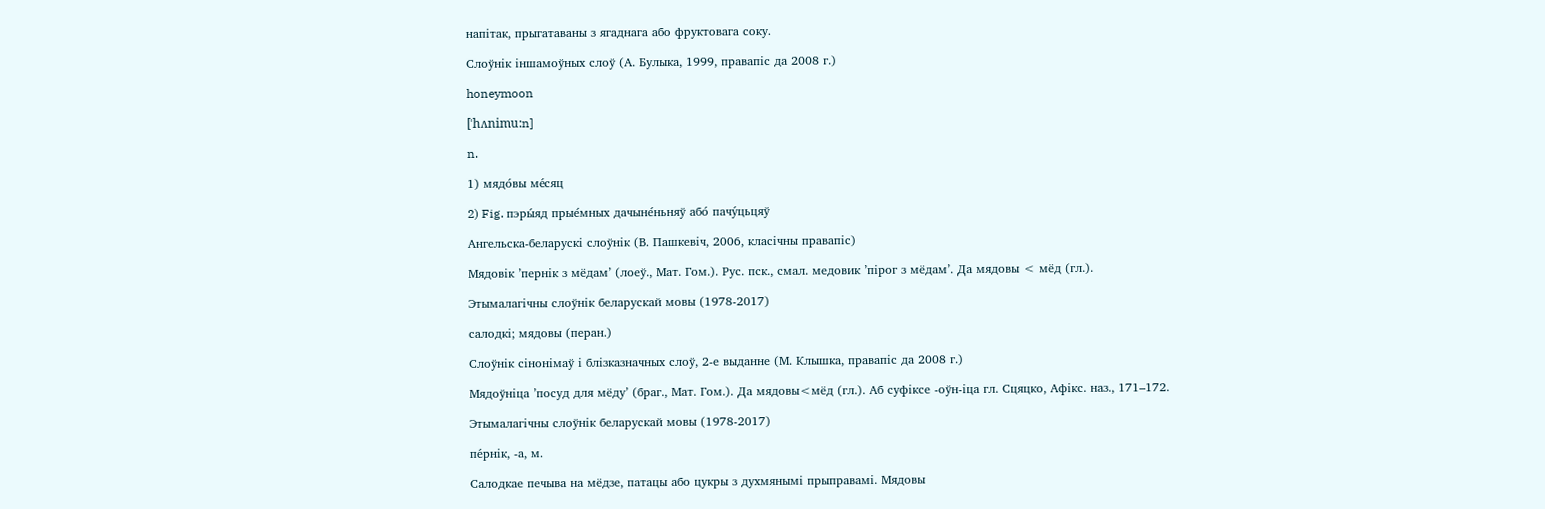напітак, прыгатаваны з ягаднага або фруктовага соку.

Слоўнік іншамоўных слоў (А. Булыка, 1999, правапіс да 2008 г.)

honeymoon

[ˈhʌnimu:n]

n.

1) мядо́вы ме́сяц

2) Fig. пэры́яд прые́мных дачыне́ньняў або́ пачу́цьцяў

Ангельска-беларускі слоўнік (В. Пашкевіч, 2006, класічны правапіс)

Мядовік ’пернік з мёдам’ (лоеў., Мат. Гом.). Рус. пск., смал. медовик ’пірог з мёдам’. Да мядовы < мёд (гл.).

Этымалагічны слоўнік беларускай мовы (1978-2017)

салодкі; мядовы (перан.)

Слоўнік сінонімаў і блізказначных слоў, 2-е выданне (М. Клышка, правапіс да 2008 г.)

Мядоўніца ’посуд для мёду’ (браг., Мат. Гом.). Да мядовы<мёд (гл.). Аб суфіксе ‑оўн‑іца гл. Сцяцко, Афікс. наз., 171–172.

Этымалагічны слоўнік беларускай мовы (1978-2017)

пе́рнік, ‑а, м.

Салодкае печыва на мёдзе, патацы або цукры з духмянымі прыправамі. Мядовы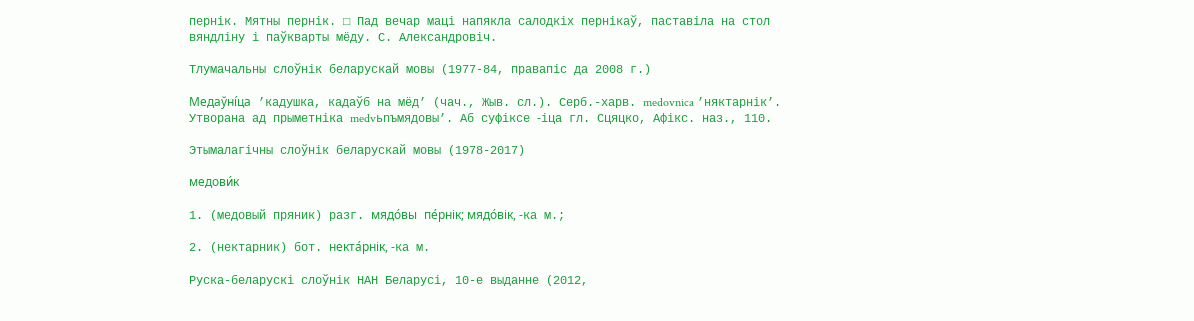пернік. Мятны пернік. □ Пад вечар маці напякла салодкіх пернікаў, паставіла на стол вяндліну і паўкварты мёду. С. Александровіч.

Тлумачальны слоўнік беларускай мовы (1977-84, правапіс да 2008 г.)

Медаўні́ца ’кадушка, кадаўб на мёд’ (чач., Жыв. сл.). Серб.-харв. medovnica ’няктарнік’. Утворана ад прыметніка medvьnъмядовы’. Аб суфіксе ‑іца гл. Сцяцко, Афікс. наз., 110.

Этымалагічны слоўнік беларускай мовы (1978-2017)

медови́к

1. (медовый пряник) разг. мядо́вы пе́рнік; мядо́вік, -ка м.;

2. (нектарник) бот. некта́рнік, -ка м.

Руска-беларускі слоўнік НАН Беларусі, 10-е выданне (2012,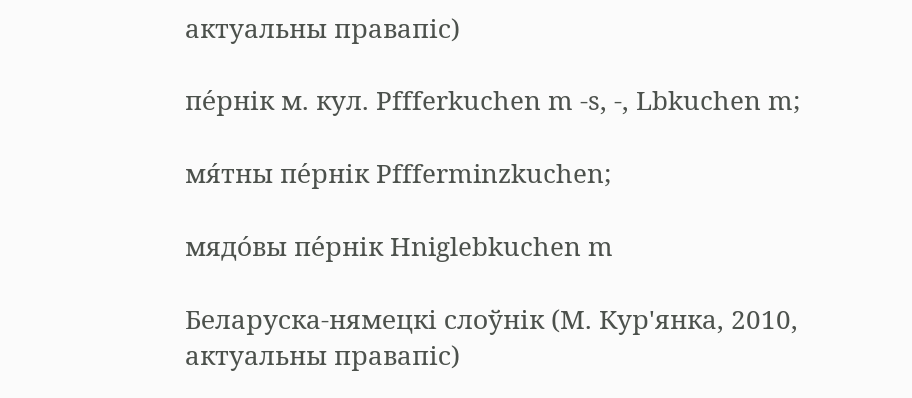актуальны правапіс)

пе́рнік м. кул. Pffferkuchen m -s, -, Lbkuchen m;

мя́тны пе́рнік Pffferminzkuchen;

мядо́вы пе́рнік Hniglebkuchen m

Беларуска-нямецкі слоўнік (М. Кур'янка, 2010, актуальны правапіс)